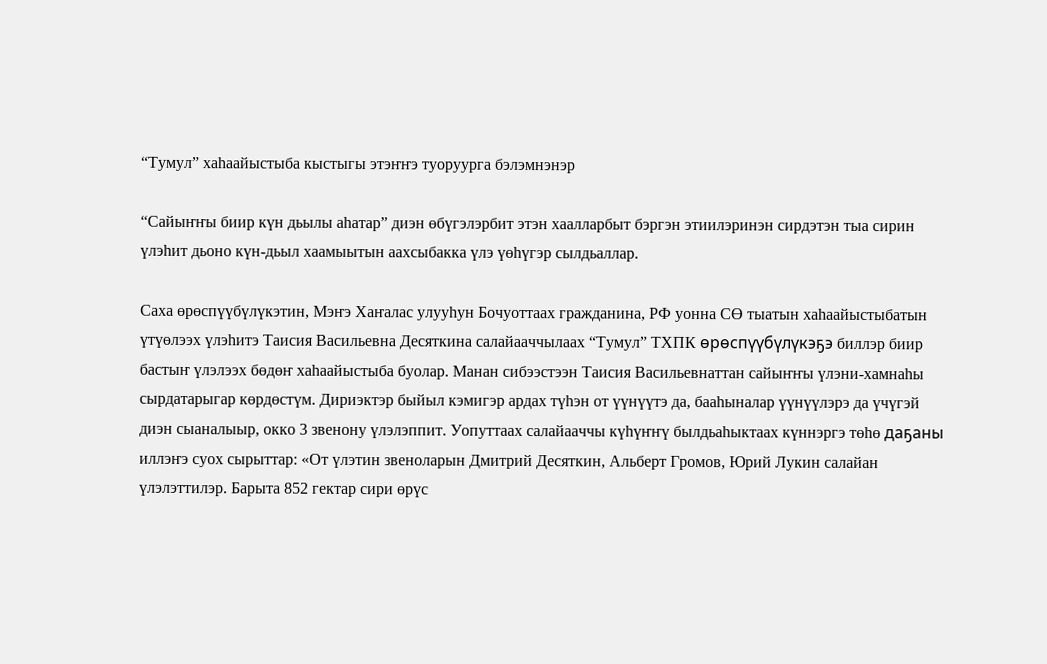“Тумул” хаһаайыстыба кыстыгы этэҥҥэ туоруурга бэлэмнэнэр

“Сайыҥҥы биир күн дьылы аһатар” диэн өбүгэлэрбит этэн хаалларбыт бэргэн этиилэринэн сирдэтэн тыа сирин үлэһит дьоно күн-дьыл хаамыытын аахсыбакка үлэ үөһүгэр сылдьаллар.

Саха өрөспүүбүлүкэтин, Мэҥэ Хаҥалас улууһун Бочуоттаах гражданина, РФ уонна СӨ тыатын хаһаайыстыбатын үтүөлээх үлэһитэ Таисия Васильевна Десяткина салайааччылаах “Тумул” ТХПК өрөспүүбүлүкэҕэ биллэр биир бастыҥ үлэлээх бөдөҥ хаһаайыстыба буолар. Манан сибээстээн Таисия Васильевнаттан сайыҥҥы үлэни-хамнаһы сырдатарыгар көрдөстүм. Дириэктэр быйыл кэмигэр ардах түһэн от үүнүүтэ да, бааһыналар үүнүүлэрэ да үчүгэй диэн сыаналыыр, окко 3 звенону үлэлэппит. Уопуттаах салайааччы күһүҥҥү былдьаһыктаах күннэргэ төһө даҕаны иллэҥэ суох сырыттар: «От үлэтин звеноларын Дмитрий Десяткин, Альберт Громов, Юрий Лукин салайан үлэлэттилэр. Барыта 852 гектар сири өрүс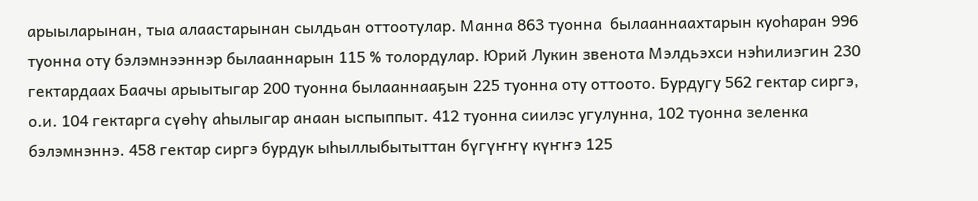арыыларынан, тыа алаастарынан сылдьан оттоотулар. Манна 863 туонна  былааннаахтарын куоһаран 996 туонна оту бэлэмнээннэр былааннарын 115 % толордулар. Юрий Лукин звенота Мэлдьэхси нэһилиэгин 230 гектардаах Баачы арыытыгар 200 туонна былааннааҕын 225 туонна оту оттоото. Бурдугу 562 гектар сиргэ, о.и. 104 гектарга сүөһү аһылыгар анаан ыспыппыт. 412 туонна сиилэс угулунна, 102 туонна зеленка бэлэмнэннэ. 458 гектар сиргэ бурдук ыһыллыбытыттан бүгүҥҥү күҥҥэ 125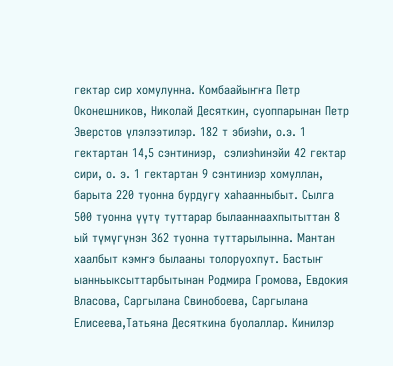гектар сир хомулунна. Комбаайыҥҥа Петр Оконешников, Николай Десяткин, суоппарынан Петр Эверстов үлэлээтилэр. 182 т эбиэһи, о.э. 1 гектартан 14,5 сэнтиниэр,  сэлиэһинэйи 42 гектар сири, о. э. 1 гектартан 9 сэнтиниэр хомуллан, барыта 220 туонна бурдугу хаһаанныбыт. Сылга 500 туонна үүтү туттарар былааннаахпытыттан 8 ый түмүгүнэн 362 туонна туттарылынна. Мантан хаалбыт кэмҥэ былааны толоруохпут. Бастыҥ ыанньыксыттарбытынан Родмира Громова, Евдокия Власова, Саргылана Свинобоева, Саргылана Елисеева,Татьяна Десяткина буолаллар. Кинилэр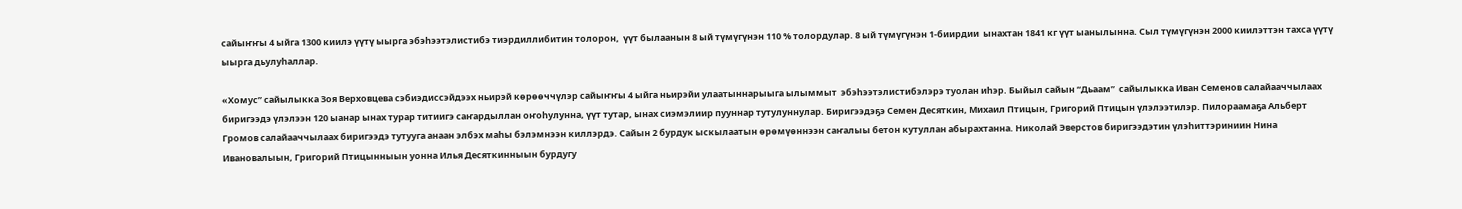сайыҥҥы 4 ыйга 1300 киилэ үүтү ыырга эбэһээтэлистибэ тиэрдиллибитин толорон,  үүт былаанын 8 ый түмүгүнэн 110 % толордулар. 8 ый түмүгүнэн 1-биирдии  ынахтан 1841 кг үүт ыанылынна. Сыл түмүгүнэн 2000 киилэттэн тахса үүтү ыырга дьулуһаллар.

«Хомус” сайылыкка Зоя Верховцева сэбиэдиссэйдээх ньирэй көрөөччүлэр сайыҥҥы 4 ыйга ньирэйи улаатыннарыыга ылыммыт  эбэһээтэлистибэлэрэ туолан иһэр. Быйыл сайын “Дьаам”  сайылыкка Иван Семенов салайааччылаах биригээдэ үлэлээн 120 ыанар ынах турар титиигэ саҥардыллан оҥоһулунна, үүт тутар, ынах сиэмэлиир пууннар тутулуннулар. Биригээдэҕэ Семен Десяткин, Михаил Птицын, Григорий Птицын үлэлээтилэр. Пилораамаҕа Альберт Громов салайааччылаах биригээдэ тутууга анаан элбэх маһы бэлэмнээн киллэрдэ. Сайын 2 бурдук ыскылаатын өрөмүөннээн саҥалыы бетон кутуллан абырахтанна. Николай Эверстов биригээдэтин үлэһиттэриниин Нина Ивановалыын, Григорий Птицынныын уонна Илья Десяткинныын бурдугу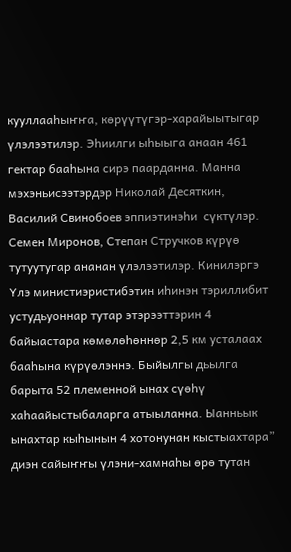кууллааһыҥҥа, көрүүтүгэр-харайыытыгар үлэлээтилэр. Эһиилги ыһыыга анаан 461 гектар бааһына сирэ паарданна. Манна мэхэньисээтэрдэр Николай Десяткин, Василий Свинобоев эппиэтинэһи  сүктүлэр. Семен Миронов, Степан Стручков күрүө тутуутугар ананан үлэлээтилэр. Кинилэргэ Үлэ министиэристибэтин иһинэн тэриллибит устудьуоннар тутар этэрээттэрин 4 байыастара көмөлөһөннөр 2,5 км усталаах бааһына күрүөлэннэ. Быйылгы дьылга барыта 52 племенной ынах сүөһү хаһаайыстыбаларга атыыланна. Ыанньык ынахтар кыһынын 4 хотонунан кыстыахтара” диэн сайыҥҥы үлэни-хамнаһы өрө тутан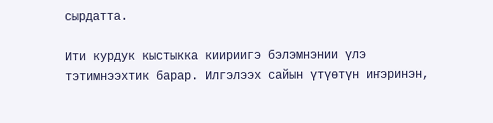сырдатта.

Ити курдук кыстыкка киириигэ бэлэмнэнии үлэ тэтимнээхтик барар. Илгэлээх сайын үтүөтүн иҥэринэн,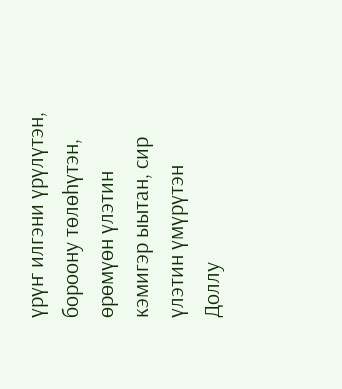үрүҥ илгэни үрүлүтэн, бороону төлөһүтэн, өрөмүөн үлэтин кэмигэр ыытан, сир үлэтин үмүрүтэн Доллу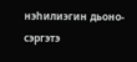нэһилиэгин дьоно-сэргэтэ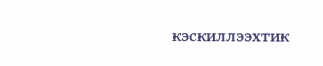кэскиллээхтик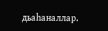дьаһаналлар.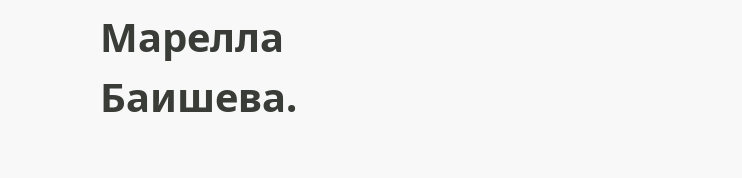Марелла Баишева.